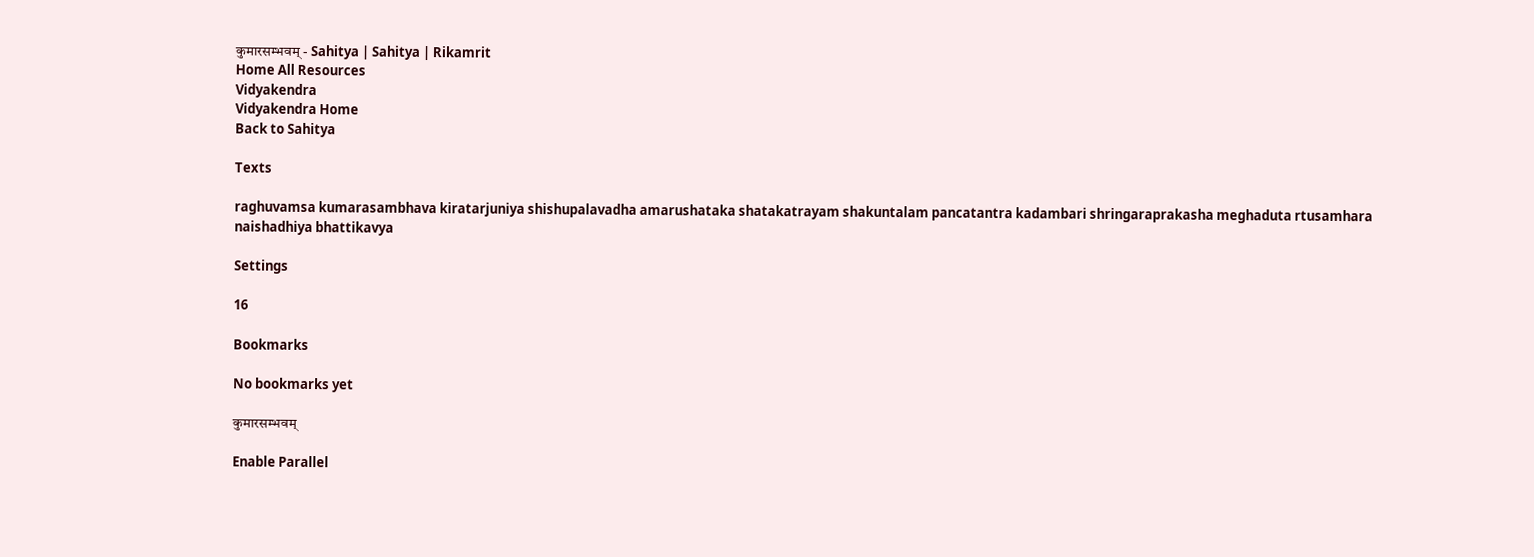कुमारसम्भवम् - Sahitya | Sahitya | Rikamrit
Home All Resources
Vidyakendra
Vidyakendra Home
Back to Sahitya

Texts

raghuvamsa kumarasambhava kiratarjuniya shishupalavadha amarushataka shatakatrayam shakuntalam pancatantra kadambari shringaraprakasha meghaduta rtusamhara naishadhiya bhattikavya

Settings

16

Bookmarks

No bookmarks yet

कुमारसम्भवम्

Enable Parallel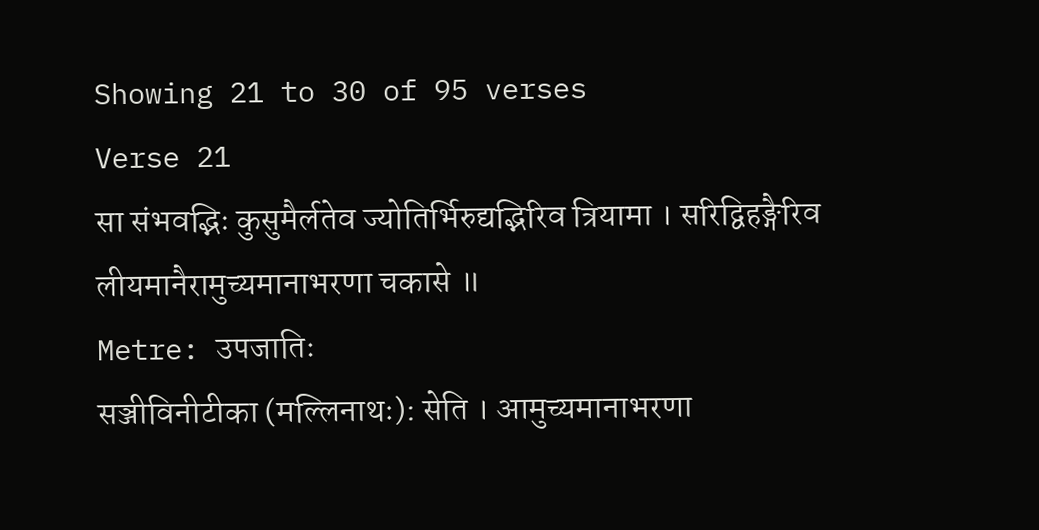Showing 21 to 30 of 95 verses
Verse 21
सा संभवद्भिः कुसुमैर्लतेव ज्योतिर्भिरुद्यद्भिरिव त्रियामा । सरिद्विहङ्गैरिव लीयमानैरामुच्यमानाभरणा चकासे ॥
Metre: उपजातिः
सञ्जीविनीटीका (मल्लिनाथः): सेति । आमुच्यमानाभरणा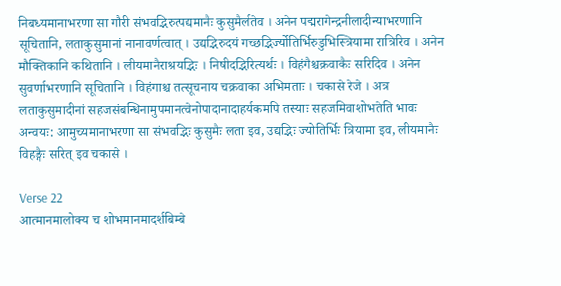निबध्यमानाभरणा सा गौरी संभवद्भिरुत्पद्यमानैः कुसुमैर्लतेव । अनेन पद्मरागेन्द्रनीलादीन्याभरणानि सूचितानि, लताकुसुमानां नानावर्णत्वात् । उद्यद्भिरुदयं गच्छद्भिर्ज्योतिर्भिरुडुभिस्त्रियामा रात्रिरिव । अनेन मौक्तिकानि कथितानि । लीयमानैराश्रयद्भिः । निषीदद्भिरित्यर्थः । विहंगैश्चक्रवाकैः सरिदिव । अनेन सुवर्णाभरणानि सूचितानि । विहंगाश्च तत्सूचनाय चक्रवाका अभिमताः । चकासे रेजे । अत्र लताकुसुमादीनां सहजसंबन्धिनामुपमानत्वेनोपादानादाहर्यकमपि तस्याः सहजमिवाशोभतेति भावः
अन्वयः: आमुच्यमानाभरणा सा संभवद्भिः कुसुमैः लता इव, उद्यद्भिः ज्योतिर्भिः त्रियामा इव, लीयमानैः विहङ्गैः सरित् इव चकासे ।

Verse 22
आत्मानमालोक्य च शोभमानमादर्शबिम्बे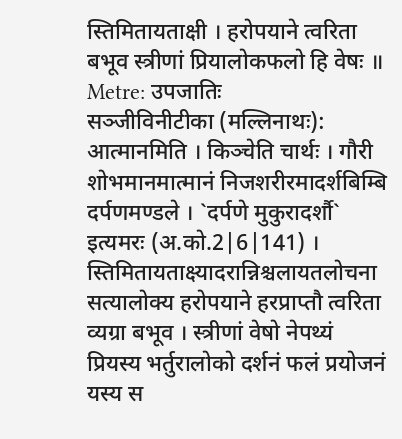स्तिमितायताक्षी । हरोपयाने त्वरिता बभूव स्त्रीणां प्रियालोकफलो हि वेषः ॥
Metre: उपजातिः
सञ्जीविनीटीका (मल्लिनाथः): आत्मानमिति । किञ्चेति चार्थः । गौरी शोभमानमात्मानं निजशरीरमादर्शबिम्बि दर्पणमण्डले । `दर्पणे मुकुरादर्शौ` इत्यमरः (अ.को.2|6|141) । स्तिमितायताक्ष्यादरान्निश्चलायतलोचना सत्यालोक्य हरोपयाने हरप्राप्तौ त्वरिता व्यग्रा बभूव । स्त्रीणां वेषो नेपथ्यं प्रियस्य भर्तुरालोको दर्शनं फलं प्रयोजनं यस्य स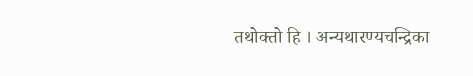तथोक्तो हि । अन्यथारण्यचन्द्रिका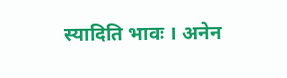स्यादिति भावः । अनेन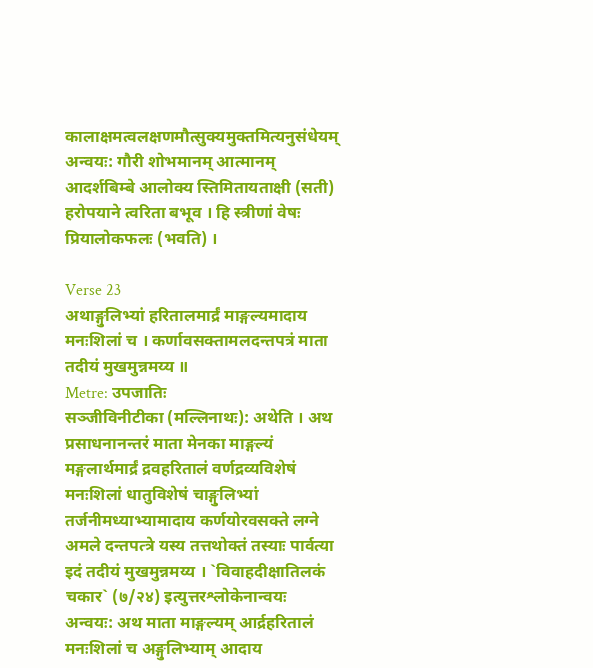कालाक्षमत्वलक्षणमौत्सुक्यमुक्तमित्यनुसंधेयम्
अन्वयः: गौरी शोभमानम् आत्मानम् आदर्शबिम्बे आलोक्य स्तिमितायताक्षी (सती) हरोपयाने त्वरिता बभूव । हि स्त्रीणां वेषः प्रियालोकफलः (भवति) ।

Verse 23
अथाङ्गुलिभ्यां हरितालमार्द्रं माङ्गल्यमादाय मनःशिलां च । कर्णावसक्तामलदन्तपत्रं माता तदीयं मुखमुन्नमय्य ॥
Metre: उपजातिः
सञ्जीविनीटीका (मल्लिनाथः): अथेति । अथ प्रसाधनानन्तरं माता मेनका माङ्गल्यं मङ्गलार्थमार्द्रं द्रवहरितालं वर्णद्रव्यविशेषं मनःशिलां धातुविशेषं चाङ्गुलिभ्यां तर्जनीमध्याभ्यामादाय कर्णयोरवसक्ते लग्ने अमले दन्तपत्त्रे यस्य तत्तथोक्तं तस्याः पार्वत्या इदं तदीयं मुखमुन्नमय्य । `विवाहदीक्षातिलकं चकार` (७/२४) इत्युत्तरश्लोकेनान्वयः
अन्वयः: अथ माता माङ्गल्यम् आर्द्रहरितालं मनःशिलां च अङ्गुलिभ्याम् आदाय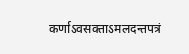कर्णाऽवसक्ताऽमलदन्तपत्रं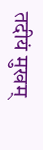तदीयं मुखम्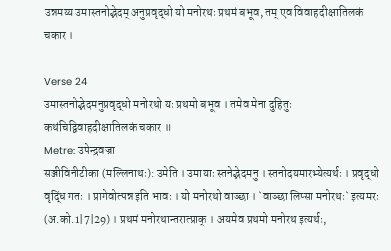उन्नमय्य उमास्तनोद्भेदम् अनुप्रवृद्धो यो मनोरथः प्रथमं बभूव, तम् एव विवाहदीक्षातिलकं चकार ।

Verse 24
उमास्तनोद्भेदमनुप्रवृद्धो मनोरथो यः प्रथमो बभूव । तमेव मेना दुहितुः कथंचिद्विवाहदीक्षातिलकं चकार ॥
Metre: उपेन्द्रवज्रा
सञ्जीविनीटीका (मल्लिनाथः): उमेति । उमायाः स्तनेद्भेदमनु । स्तनोदयमारभ्येत्यर्थः । प्रवृद्धो वृद्धिं गतः । प्रागेवोत्पन्न इति भावः । यो मनोरथो वाञ्छा । `वाञ्छा लिप्सा मनोरथः` इत्यमरः (अ.को.1|7|29) । प्रथमं मनोरथान्तरात्प्राक् । अयमेव प्रथमो मनोरथ इत्यर्थः,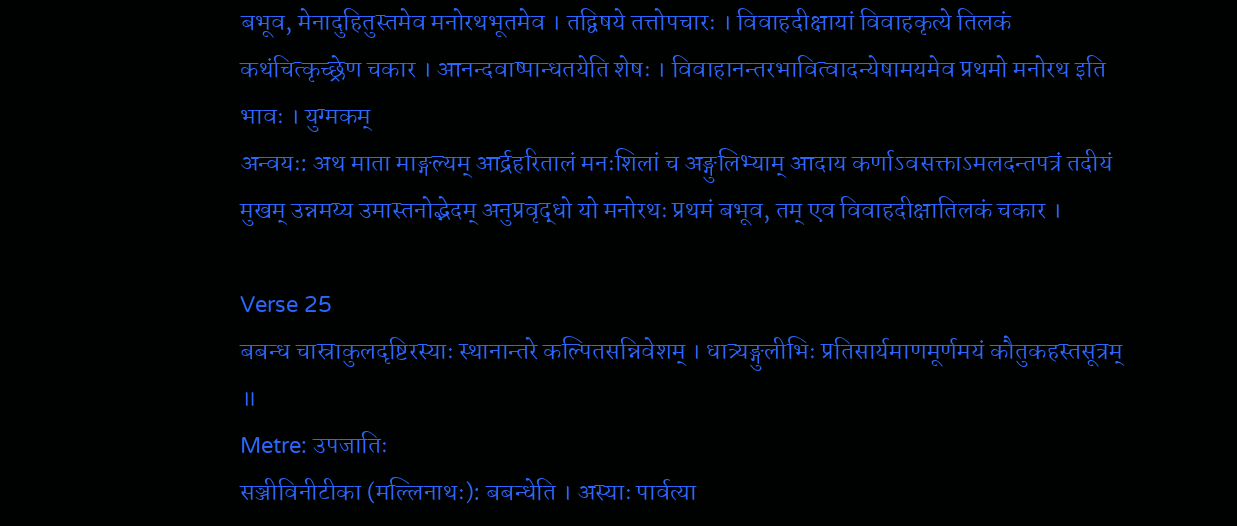बभूव, मेनादुहितुस्तमेव मनोरथभूतमेव । तद्विषये तत्तोपचारः । विवाहदीक्षायां विवाहकृत्ये तिलकं कथंचित्कृच्छ्रेण चकार । आनन्दवाष्पान्धतयेति शेषः । विवाहानन्तरभावित्वादन्येषामयमेव प्रथमो मनोरथ इति भावः । युग्मकम्
अन्वयः: अथ माता माङ्गल्यम् आर्द्रहरितालं मनःशिलां च अङ्गुलिभ्याम् आदाय कर्णाऽवसक्ताऽमलदन्तपत्रं तदीयं मुखम् उन्नमय्य उमास्तनोद्भेदम् अनुप्रवृद्धो यो मनोरथः प्रथमं बभूव, तम् एव विवाहदीक्षातिलकं चकार ।

Verse 25
बबन्ध चास्राकुलदृष्टिरस्याः स्थानान्तरे कल्पितसन्निवेशम् । धात्र्यङ्गुलीभिः प्रतिसार्यमाणमूर्णमयं कौतुकहस्तसूत्रम् ॥
Metre: उपजातिः
सञ्जीविनीटीका (मल्लिनाथः): बबन्धेति । अस्याः पार्वत्या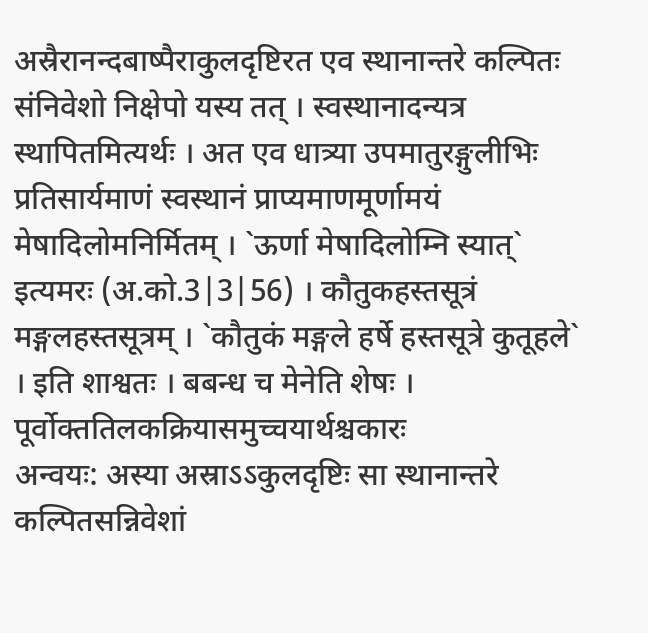अस्रैरानन्दबाष्पैराकुलदृष्टिरत एव स्थानान्तरे कल्पितः संनिवेशो निक्षेपो यस्य तत् । स्वस्थानादन्यत्र स्थापितमित्यर्थः । अत एव धात्र्या उपमातुरङ्गुलीभिः प्रतिसार्यमाणं स्वस्थानं प्राप्यमाणमूर्णामयं मेषादिलोमनिर्मितम् । `ऊर्णा मेषादिलोम्नि स्यात्` इत्यमरः (अ.को.3|3|56) । कौतुकहस्तसूत्रं मङ्गलहस्तसूत्रम् । `कौतुकं मङ्गले हर्षे हस्तसूत्रे कुतूहले` । इति शाश्वतः । बबन्ध च मेनेति शेषः । पूर्वोक्ततिलकक्रियासमुच्चयार्थश्चकारः
अन्वयः: अस्या अस्राऽऽकुलदृष्टिः सा स्थानान्तरे कल्पितसन्निवेशां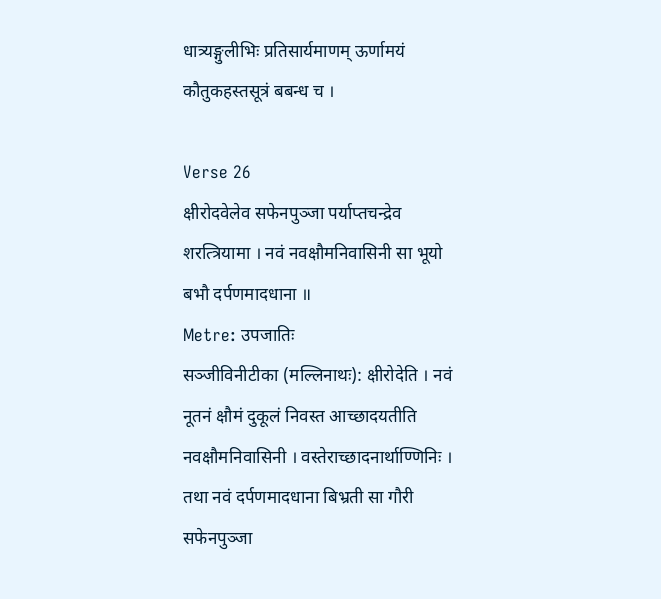धात्र्यङ्गुलीभिः प्रतिसार्यमाणम् ऊर्णामयं कौतुकहस्तसूत्रं बबन्ध च ।

Verse 26
क्षीरोदवेलेव सफेनपुञ्जा पर्याप्तचन्द्रेव शरत्त्रियामा । नवं नवक्षौमनिवासिनी सा भूयो बभौ दर्पणमादधाना ॥
Metre: उपजातिः
सञ्जीविनीटीका (मल्लिनाथः): क्षीरोदेति । नवं नूतनं क्षौमं दुकूलं निवस्त आच्छादयतीति नवक्षौमनिवासिनी । वस्तेराच्छादनार्थाण्णिनिः । तथा नवं दर्पणमादधाना बिभ्रती सा गौरी सफेनपुञ्जा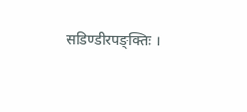सडिण्डीरपङ्क्तिः ।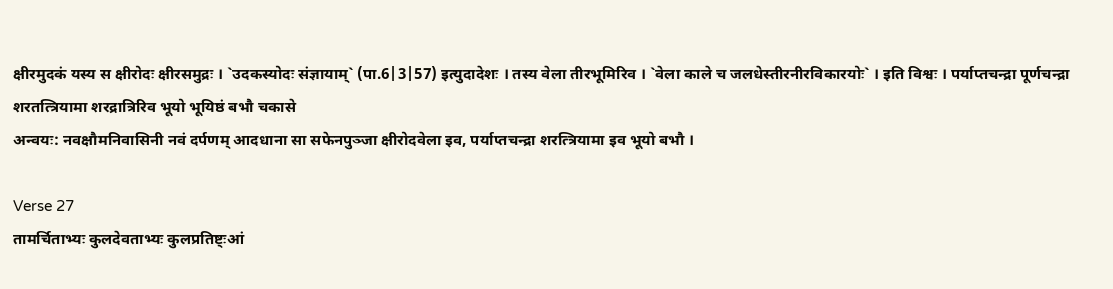क्षीरमुदकं यस्य स क्षीरोदः क्षीरसमुद्रः । `उदकस्योदः संज्ञायाम्` (पा.6|3|57) इत्युदादेशः । तस्य वेला तीरभूमिरिव । `वेला काले च जलधेस्तीरनीरविकारयोः` । इति विश्वः । पर्याप्तचन्द्रा पूर्णचन्द्रा शरतत्त्रियामा शरद्रात्रिरिव भूयो भूयिष्ठं बभौ चकासे
अन्वयः: नवक्षौमनिवासिनी नवं दर्पणम् आदधाना सा सफेनपुञ्जा क्षीरोदवेला इव, पर्याप्तचन्द्रा शरत्त्रियामा इव भूयो बभौ ।

Verse 27
तामर्चिताभ्यः कुलदेवताभ्यः कुलप्रतिष्ट्ःआं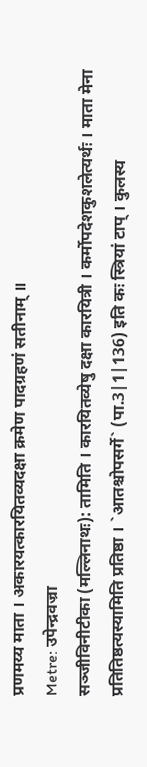प्रणमय्य माता । अकारयत्कारयितव्यदक्षा क्रमेण पादग्रहणं सतीनाम् ॥
Metre: उपेन्द्रवज्रा
सञ्जीविनीटीका (मल्लिनाथः): तामिति । कारयितव्येषु दक्षा कारयित्री । कर्मोपदेशकुशलेत्यर्थः । माता मेना प्रतितिष्ठत्यस्यामिति प्रतिष्ठा । `आतश्चोपसर्गे` (पा.3|1|136) इति कः स्त्रियां टाप् । कुलस्य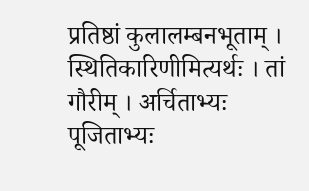प्रतिष्ठां कुलालम्बनभूताम् । स्थितिकारिणीमित्यर्थः । तां गौरीम् । अर्चिताभ्यः पूजिताभ्यः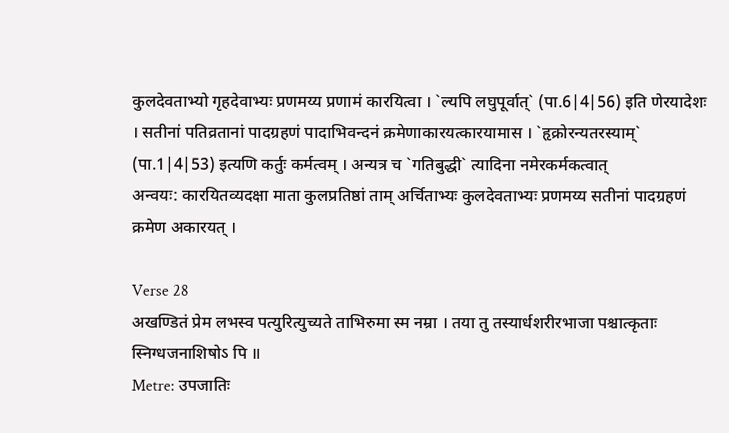कुलदेवताभ्यो गृहदेवाभ्यः प्रणमय्य प्रणामं कारयित्वा । `ल्यपि लघुपूर्वात्` (पा.6|4|56) इति णेरयादेशः । सतीनां पतिव्रतानां पादग्रहणं पादाभिवन्दनं क्रमेणाकारयत्कारयामास । `हृक्रोरन्यतरस्याम्` (पा.1|4|53) इत्यणि कर्तुः कर्मत्वम् । अन्यत्र च `गतिबुद्धी` त्यादिना नमेरकर्मकत्वात्
अन्वयः: कारयितव्यदक्षा माता कुलप्रतिष्ठां ताम् अर्चिताभ्यः कुलदेवताभ्यः प्रणमय्य सतीनां पादग्रहणं क्रमेण अकारयत् ।

Verse 28
अखण्डितं प्रेम लभस्व पत्युरित्युच्यते ताभिरुमा स्म नम्रा । तया तु तस्यार्धशरीरभाजा पश्चात्कृताः स्निग्धजनाशिषोऽ पि ॥
Metre: उपजातिः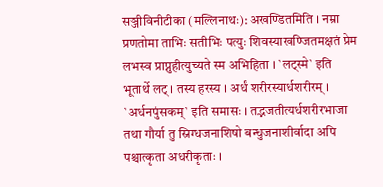सञ्जीविनीटीका (मल्लिनाथः): अखण्डितमिति । नम्रा प्रणतोमा ताभिः सतीभिः पत्युः शिवस्याखण्जितमक्षतं प्रेम लभस्व प्राप्नुहीत्युच्यते स्म अभिहिता । `लट्स्मे` इति भूतार्थे लट् । तस्य हरस्य । अर्धं शरीरस्यार्धशरीरम् । `अर्धनपुंसकम्` इति समासः । तद्भजतीत्यर्धशरीरभाजा तथा गौर्या तु स्निग्धजनाशिषो बन्धुजनाशीर्वादा अपि पश्चात्कृता अधरीकृताः ।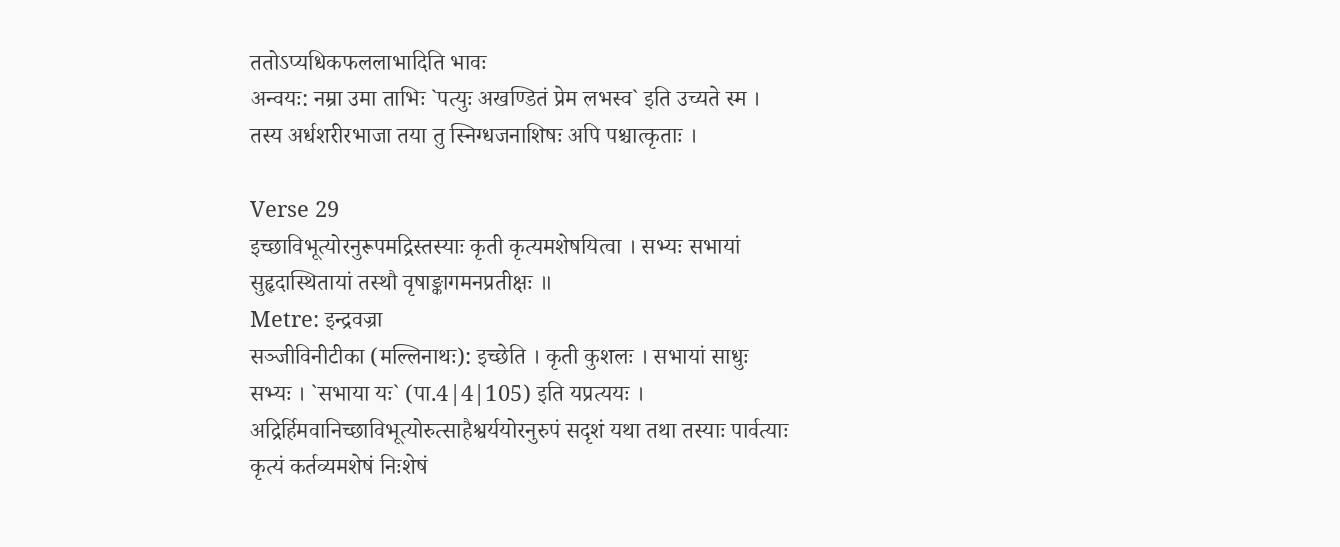ततोऽप्यधिकफललाभादिति भावः
अन्वयः: नम्रा उमा ताभिः `पत्युः अखण्डितं प्रेम लभस्व` इति उच्यते स्म । तस्य अर्धशरीरभाजा तया तु स्निग्धजनाशिषः अपि पश्चात्कृताः ।

Verse 29
इच्छाविभूत्योरनुरूपमद्रिस्तस्याः कृती कृत्यमशेषयित्वा । सभ्यः सभायां सुहृदास्थितायां तस्थौ वृषाङ्कागमनप्रतीक्षः ॥
Metre: इन्द्रवज्रा
सञ्जीविनीटीका (मल्लिनाथः): इच्छेति । कृती कुशलः । सभायां साधुः सभ्यः । `सभाया यः` (पा.4|4|105) इति यप्रत्ययः । अद्रिर्हिमवानिच्छाविभूत्योरुत्साहैश्वर्ययोरनुरुपं सदृशं यथा तथा तस्याः पार्वत्याः कृत्यं कर्तव्यमशेषं निःशेषं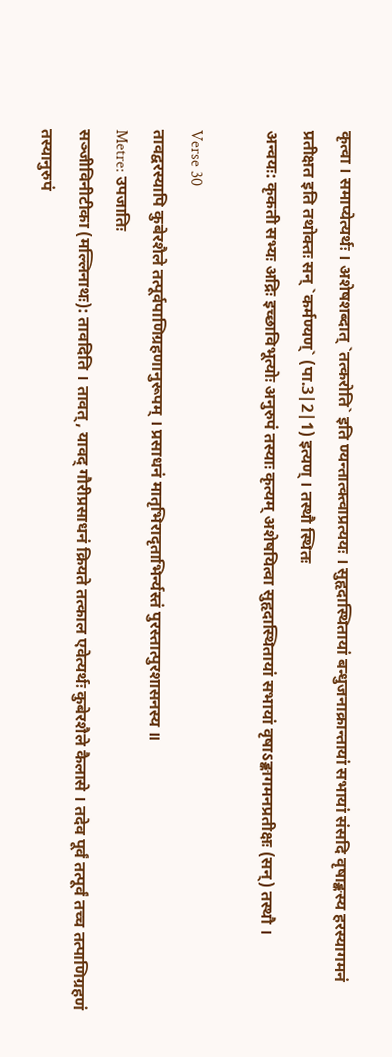कृत्वा । समाप्येत्यर्थः । अशेषशब्दात् `तत्करोति` इति ण्यन्तात्क्त्वाप्रत्ययः । सुहृदास्थितायां बन्धुजनाक्रान्तायां सभायां संसदि वृषाङ्कस्य हरस्यागमनं प्रतीक्षत इति तथोक्तः सन् `कर्मण्यण्` (पा.3|2|1) इत्यण् । तस्थौ स्थितः
अन्वयः: कृकती सभ्यः अद्रिः इच्छाविभूत्योः अनुरुपं तस्याः कृत्यम् अशेषयित्वा सुहृदास्थितायां सभायां वृषाऽङ्कागमनप्रतीक्षः (सन्) तस्थौ ।

Verse 30
तावद्वरस्यापि कुबेरशैले तत्पूर्वपाणिग्रहणानुरूपम् । प्रसाधनं मातृभिरादृताभिर्न्यस्तं पुरस्तात्पुरशासनस्य ॥
Metre: उपजातिः
सञ्जीविनीटीका (मल्लिनाथः): तावदिति । तावत्, यावद् गौरीप्रसाधनं क्रियते तत्काल एवेत्यर्थः कुबेरशैले कैलासे । तदेव पूर्वं तत्पूर्वं तच्च तत्पाणिग्रहणं तस्यानुरुपं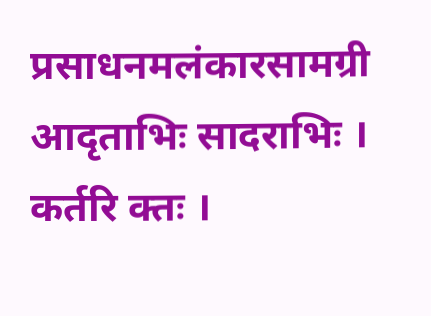प्रसाधनमलंकारसामग्री आदृताभिः सादराभिः । कर्तरि क्तः ।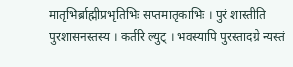मातृभिर्ब्राह्मीप्रभृतिभिः सप्तमातृकाभिः । पुरं शास्तीति पुरशासनस्तस्य । कर्तरि ल्युट् । भवस्यापि पुरस्तादग्रे न्यस्तं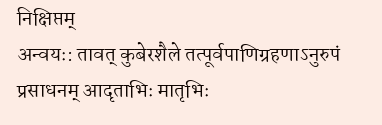निक्षिप्तम्
अन्वयः: तावत् कुबेरशैले तत्पूर्वपाणिग्रहणाऽनुरुपं प्रसाधनम् आदृताभिः मातृभिः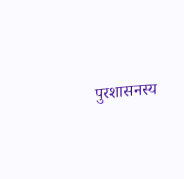पुरशासनस्य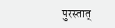पुरस्तात्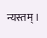न्यस्तम् ।